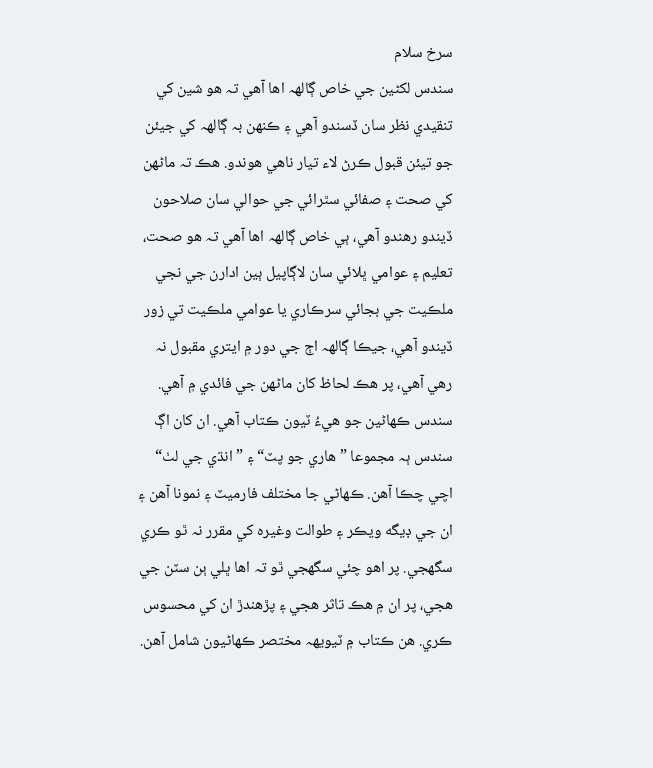سرخ سلام
سندس لکڻين جي خاص ڳالھہ اها آهي تہ هو شين کي تنقيدي نظر سان ڏسندو آهي ۽ ڪنھن بہ ڳالھہ کي جيئن جو تيئن قبول ڪرڻ لاء تيار ناهي هوندو. هڪ تہ ماڻھن کي صحت ۽ صفائي سٿرائي جي حوالي سان صلاحون ڏيندو رهندو آهي، ٻي خاص ڳالھہ اها آهي تہ هو صحت، تعليم ۽ عوامي ڀلائي سان لاڳاپيل ٻين ادارن جي نجي ملڪيت جي بجائي سرڪاري يا عوامي ملڪيت تي زور ڏيندو آهي، جيڪا ڳالھہ اڄ جي دور ۾ ايتري مقبول نہ رهي آهي، پر هڪ لحاظ کان ماڻھن جي فائدي ۾ آهي.
سندس ڪھاڻين جو هيءُ ٽيون ڪتاب آهي. ان کان اڳ سندس ٻہ مجموعا ”هاري جو پٽ“ ۽ ”انڌي جي لٺ“ اچي چڪا آهن. ڪھاڻي جا مختلف فارميٽ ۽ نمونا آهن ۽ ان جي ڊيگه ويڪر ۽ طوالت وغيرہ کي مقرر نہ ٿو ڪري سگهجي. پر اهو چئي سگهجي ٿو تہ اها ڀلي ٻن سٽن جي هجي، پر ان ۾ هڪ تاثر هجي ۽ پڙهندڙ ان کي محسوس ڪري. هن ڪتاب ۾ ٽيويھہ مختصر ڪھاڻيون شامل آهن.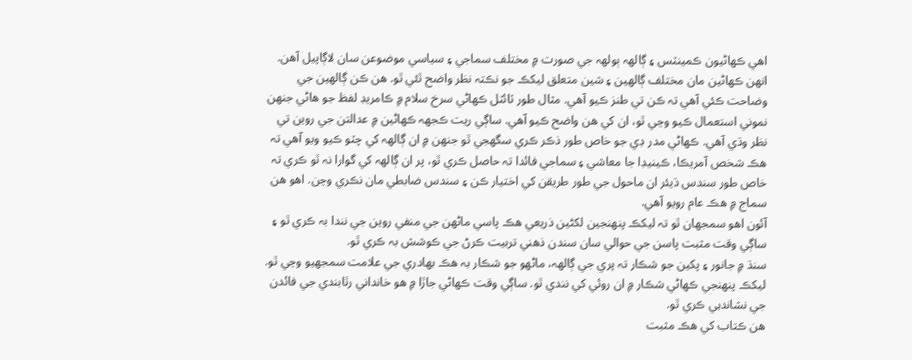اهي ڪھاڻيون ڪمينٽس ۽ ڳالھہ ٻولھہ جي صورت ۾ مختلف سماجي ۽ سياسي موضوعن سان لاڳاپيل آهن. انھن ڪھاڻين مان مختلف ڳالھين ۽ شين متعلق ليکڪ جو نڪتہ نظر واضح ٿئي ٿو. هن ڪن ڳالھين جي وضاحت ڪئي آهي تہ ڪن تي طنز ڪيو آهي. مثال طور ٽائٽل ڪھاڻي سرخ سلام ۾ ڪامريڊ لفظ جو هاڻي جنھن نموني استعمال ڪيو وڃي ٿو، ان کي هن واضح ڪيو آهي. ساڳي ريت ڪجهہ ڪھاڻين ۾ عدالتن جي روين تي نظر وڌي آهي. ڪھاڻي مدر ڊي جو خاص طور ذڪر ڪري سگهجي ٿو جنھن ۾ ان ڳالھہ کي چٽو ڪيو ويو آهي تہ هڪ شخص آمريڪا، ڪينيڊا جا معاشي ۽ سماجي فائدا تہ حاصل ڪري ٿو، پر ان ڳالھہ کي گوارا نہ ٿو ڪري تہ خاص طور سندس ڌيئر ان ماحول جي طور طريقن کي اختيار ڪن ۽ سندس ضابطي مان نڪري وڃن. اهو هن سماج ۾ هڪ عام رويو آهي.
آئون اهو سمجهان ٿو تہ ليکڪ پنھنجين لکڻين ذريعي هڪ پاسي ماڻھن جي منفي روين جي نندا بہ ڪري ٿو ۽ ساڳي وقت مثبت پاسن جي حوالي سان سندن ذهني تربيت ڪرڻ جي ڪوشش بہ ڪري ٿو.
سنڌ ۾ جانور ۽ پکين جو شڪار تہ پري جي ڳالھہ، ماڻھو جو شڪار بہ هڪ بھادري جي علامت سمجهيو وڃي ٿو. ليکڪ پنھنجي ڪھاڻي شڪار ۾ ان روئي کي نندي ٿو. ساڳي وقت ڪھاڻي جاڙا ۾ هو خانداني رٿابندي جي فائدن جي نشاندہي ڪري ٿو.
هن ڪتاب کي هڪ مثبت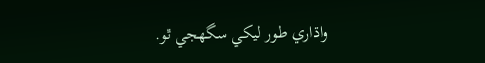واڌاري طور ليکي سگهجي ٿو.